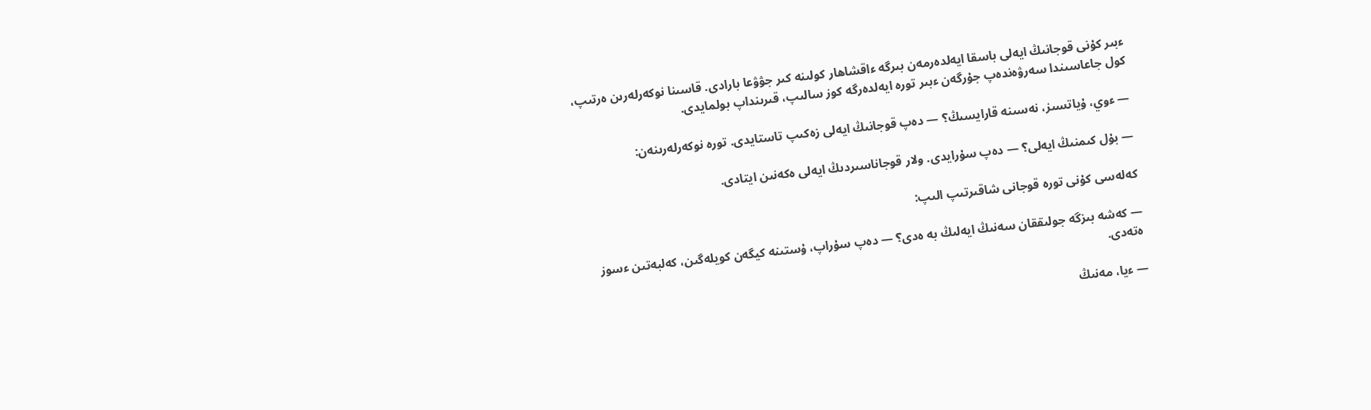ءبىر كۇنى قوجانىڭ ايەلى باسقا ايەلدەرمەن بىرگە ءاقشاھار كولىنە كىر جۋۋعا بارادى. قاسىنا نوكەرلەرىن ەرتىپ، كول جاعاسىندا سەرۋەندەپ جۇرگەن ءبىر تورە ايەلدەرگە كوز سالىپ، قىرىنداپ بولمايدى.

— ءوي، ۇياتسىز، نەسىنە قارايسىڭ؟ — دەپ قوجانىڭ ايەلى زەكىپ تاستايدى. تورە نوكەرلەرىنەن:

— بۇل كىمنىڭ ايەلى؟ — دەپ سۇرايدى. ولار قوجاناسىردىڭ ايەلى ەكەنىن ايتادى.

كەلەسى كۇنى تورە قوجانى شاقىرتىپ الىپ:

— كەشە بىزگە جولىققان سەنىڭ ايەلىڭ بە ەدى؟ — دەپ سۇراپ، ۇستىنە كيگەن كويلەگىن، كەلبەتىن ءسوز ەتەدى.

— ءيا، مەنىڭ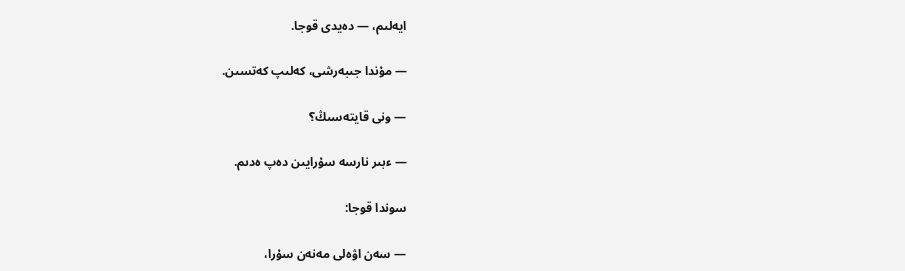ايەلىم، — دەيدى قوجا.

— مۇندا جىبەرشى، كەلىپ كەتسىن.

— ونى قايتەسىڭ؟

— ءبىر نارسە سۇرايىن دەپ ەدىم.

سوندا قوجا:

— سەن اۋەلى مەنەن سۇرا،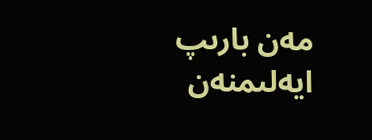مەن بارىپ ايەلىمنەن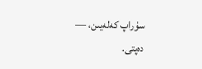سۇراپ كەلەيىن، — دەپتى.